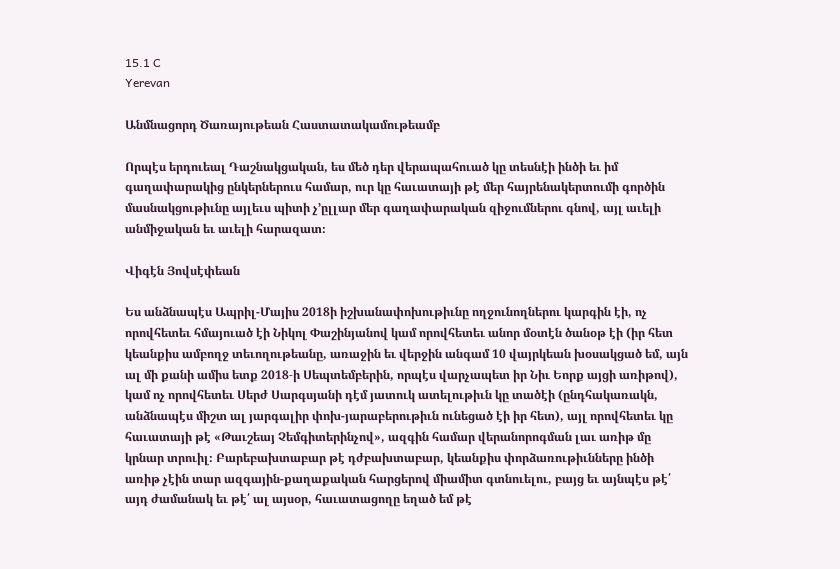15.1 C
Yerevan

Անմնացորդ Ծառայութեան Հաստատակամութեամբ

Որպէս երդուեալ Դաշնակցական, ես մեծ դեր վերապահուած կը տեսնէի ինծի եւ իմ գաղափարակից ընկերներուս համար, ուր կը հաւատայի թէ մեր հայրենակերտումի գործին մասնակցութիւնը այլեւս պիտի չ՚ըլլար մեր գաղափարական զիջումներու գնով, այլ աւելի անմիջական եւ աւելի հարազատ։

Վիգէն Յովսէփեան

Ես անձնապէս Ապրիլ-Մայիս 2018ի իշխանափոխութիւնը ողջունողներու կարգին էի, ոչ որովհետեւ հմայուած էի Նիկոլ Փաշինյանով կամ որովհետեւ անոր մօտէն ծանօթ էի (իր հետ կեանքիս ամբողջ տեւողութեանը, առաջին եւ վերջին անգամ 10 վայրկեան խօսակցած եմ, այն ալ մի քանի ամիս ետք 2018‑ի Սեպտեմբերին, որպէս վարչապետ իր Նիւ Եորք այցի առիթով), կամ ոչ որովհետեւ Սերժ Սարգսյանի դէմ յատուկ ատելութիւն կը տածէի (ընդհակառակն, անձնապէս միշտ ալ յարգալիր փոխ-յարաբերութիւն ունեցած էի իր հետ), այլ որովհետեւ կը հաւատայի թէ «Թաւշեայ Չեմգիտերինչով», ազգին համար վերանորոգման լաւ առիթ մը կրնար տրուիլ։ Բարեբախտաբար թէ դժբախտաբար, կեանքիս փորձառութիւնները ինծի առիթ չէին տար ազգային-քաղաքական հարցերով միամիտ գտնուելու, բայց եւ այնպէս թէ՛ այդ ժամանակ եւ թէ՛ ալ այսօր, հաւատացողը եղած եմ թէ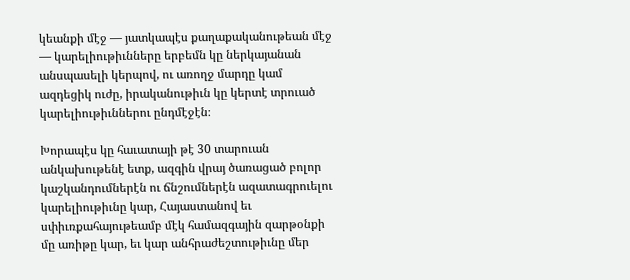կեանքի մէջ — յատկապէս քաղաքականութեան մէջ — կարելիութիւնները երբեմն կը ներկայանան անսպասելի կերպով, ու առողջ մարդը կամ ազդեցիկ ուժը, իրականութիւն կը կերտէ տրուած կարելիութիւններու ընդմէջէն։

Խորապէս կը հաւատայի թէ 30 տարուան անկախութենէ ետք, ազգին վրայ ծառացած բոլոր կաշկանդումներէն ու ճնշումներէն ազատագրուելու կարելիութիւնը կար, Հայաստանով եւ սփիւռքահայութեամբ մէկ համազգային զարթօնքի մը առիթը կար, եւ կար անհրաժեշտութիւնը մեր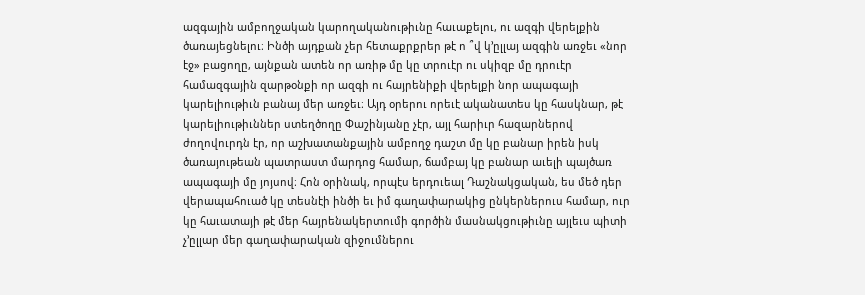ազգային ամբողջական կարողականութիւնը հաւաքելու, ու ազգի վերելքին ծառայեցնելու։ Ինծի այդքան չեր հետաքրքրեր թէ ո ՞վ կ՚ըլլայ ազգին առջեւ «նոր էջ» բացողը, այնքան ատեն որ առիթ մը կը տրուէր ու սկիզբ մը դրուէր համազգային զարթօնքի որ ազգի ու հայրենիքի վերելքի նոր ապագայի կարելիութիւն բանայ մեր առջեւ։ Այդ օրերու որեւէ ականատես կը հասկնար, թէ կարելիութիւններ ստեղծողը Փաշինյանը չէր, այլ հարիւր հազարներով ժողովուրդն էր, որ աշխատանքային ամբողջ դաշտ մը կը բանար իրեն իսկ ծառայութեան պատրաստ մարդոց համար, ճամբայ կը բանար աւելի պայծառ ապագայի մը յոյսով։ Հոն օրինակ, որպէս երդուեալ Դաշնակցական, ես մեծ դեր վերապահուած կը տեսնէի ինծի եւ իմ գաղափարակից ընկերներուս համար, ուր կը հաւատայի թէ մեր հայրենակերտումի գործին մասնակցութիւնը այլեւս պիտի չ՚ըլլար մեր գաղափարական զիջումներու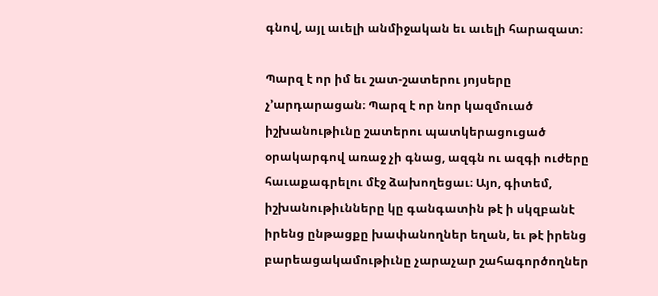գնով, այլ աւելի անմիջական եւ աւելի հարազատ։

Պարզ է որ իմ եւ շատ-շատերու յոյսերը չ՚արդարացան։ Պարզ է որ նոր կազմուած իշխանութիւնը շատերու պատկերացուցած օրակարգով առաջ չի գնաց, ազգն ու ազգի ուժերը հաւաքագրելու մէջ ձախողեցաւ։ Այո, գիտեմ, իշխանութիւնները կը գանգատին թէ ի սկզբանէ իրենց ընթացքը խափանողներ եղան, եւ թէ իրենց բարեացակամութիւնը չարաչար շահագործողներ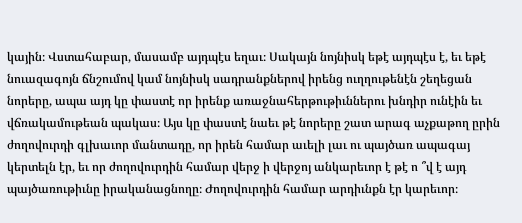կային։ Վստահաբար, մասամբ այդպէս եղաւ։ Սակայն նոյնիսկ եթէ այդպէս է, եւ եթէ նուազագոյն ճնշումով կամ նոյնիսկ սադրանքներով իրենց ուղղութենէն շեղեցան նորերը, ապա այդ կը փաստէ որ իրենք առաջնահերթութիւններու խնդիր ունէին եւ վճռակամութեան պակաս։ Այս կը փաստէ նաեւ թէ նորերը շատ արագ աչքաթող ըրին ժողովուրդի գլխաւոր մանտադը, որ իրեն համար աւելի լաւ ու պայծառ ապագայ կերտելն էր, եւ որ ժողովուրդին համար վերջ ի վերջոյ անկարեւոր է թէ ո ՞վ է այդ պայծառութիւնը իրականացնողը։ Ժողովուրդին համար արդիւնքն էր կարեւոր։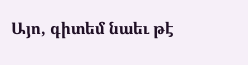Այո, գիտեմ նաեւ թէ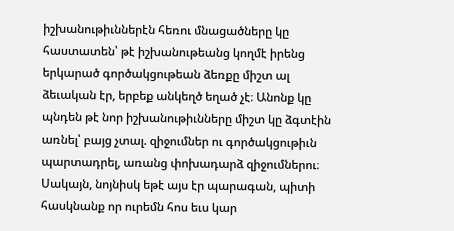իշխանութիւններէն հեռու մնացածները կը հաստատեն՝ թէ իշխանութեանց կողմէ իրենց երկարած գործակցութեան ձեռքը միշտ ալ ձեւական էր, երբեք անկեղծ եղած չէ։ Անոնք կը պնդեն թէ նոր իշխանութիւնները միշտ կը ձգտէին առնել՝ բայց չտալ. զիջումներ ու գործակցութիւն պարտադրել, առանց փոխադարձ զիջումներու։ Սակայն, նոյնիսկ եթէ այս էր պարագան, պիտի հասկնանք որ ուրեմն հոս եւս կար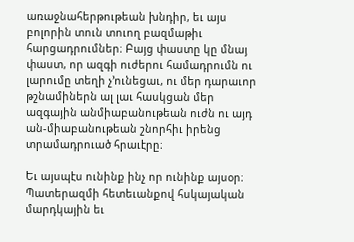առաջնահերթութեան խնդիր, եւ այս բոլորին տուն տուող բազմաթիւ հարցադրումներ։ Բայց փաստը կը մնայ փաստ, որ ազգի ուժերու համադրումն ու լարումը տեղի չ՚ունեցաւ, ու մեր դարաւոր թշնամիներն ալ լաւ հասկցան մեր ազգային անմիաբանութեան ուժն ու այդ ան-միաբանութեան շնորհիւ իրենց տրամադրուած հրաւէրը։

Եւ այսպէս ունինք ինչ որ ունինք այսօր։ Պատերազմի հետեւանքով հսկայական մարդկային եւ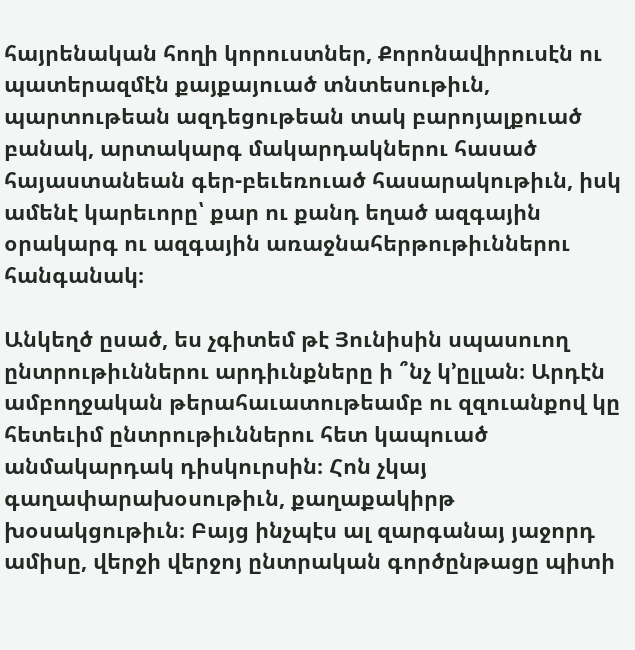հայրենական հողի կորուստներ, Քորոնավիրուսէն ու պատերազմէն քայքայուած տնտեսութիւն, պարտութեան ազդեցութեան տակ բարոյալքուած բանակ, արտակարգ մակարդակներու հասած հայաստանեան գեր-բեւեռուած հասարակութիւն, իսկ ամենէ կարեւորը՝ քար ու քանդ եղած ազգային օրակարգ ու ազգային առաջնահերթութիւններու հանգանակ։

Անկեղծ ըսած, ես չգիտեմ թէ Յունիսին սպասուող ընտրութիւններու արդիւնքները ի ՞նչ կ՚ըլլան։ Արդէն ամբողջական թերահաւատութեամբ ու զզուանքով կը հետեւիմ ընտրութիւններու հետ կապուած անմակարդակ դիսկուրսին։ Հոն չկայ գաղափարախօսութիւն, քաղաքակիրթ խօսակցութիւն։ Բայց ինչպէս ալ զարգանայ յաջորդ ամիսը, վերջի վերջոյ ընտրական գործընթացը պիտի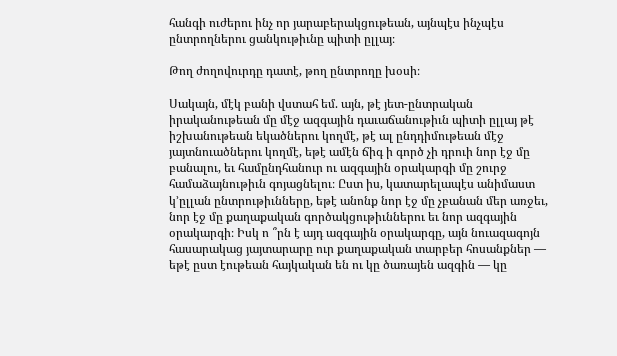հանգի ուժերու ինչ որ յարաբերակցութեան, այնպէս ինչպէս ընտրողներու ցանկութիւնը պիտի ըլլայ։

Թող ժողովուրդը դատէ, թող ընտրողը խօսի։

Սակայն, մէկ բանի վստահ եմ. այն, թէ յետ-ընտրական իրականութեան մը մէջ ազգային դաւաճանութիւն պիտի ըլլայ թէ իշխանութեան եկածներու կողմէ, թէ ալ ընդդիմութեան մէջ յայտնուածներու կողմէ, եթէ ամէն ճիգ ի գործ չի դրուի նոր էջ մը բանալու, եւ համընդհանուր ու ազգային օրակարգի մը շուրջ համաձայնութիւն գոյացնելու։ Ըստ իս, կատարելապէս անիմաստ կ՚ըլլան ընտրութիւնները, եթէ անոնք նոր էջ մը չբանան մեր առջեւ, նոր էջ մը քաղաքական գործակցութիւններու եւ նոր ազգային օրակարգի։ Իսկ ո ՞րն է այդ ազգային օրակարգը, այն նուազագոյն հասարակաց յայտարարը ուր քաղաքական տարբեր հոսանքներ — եթէ ըստ էութեան հայկական են ու կը ծառայեն ազգին — կը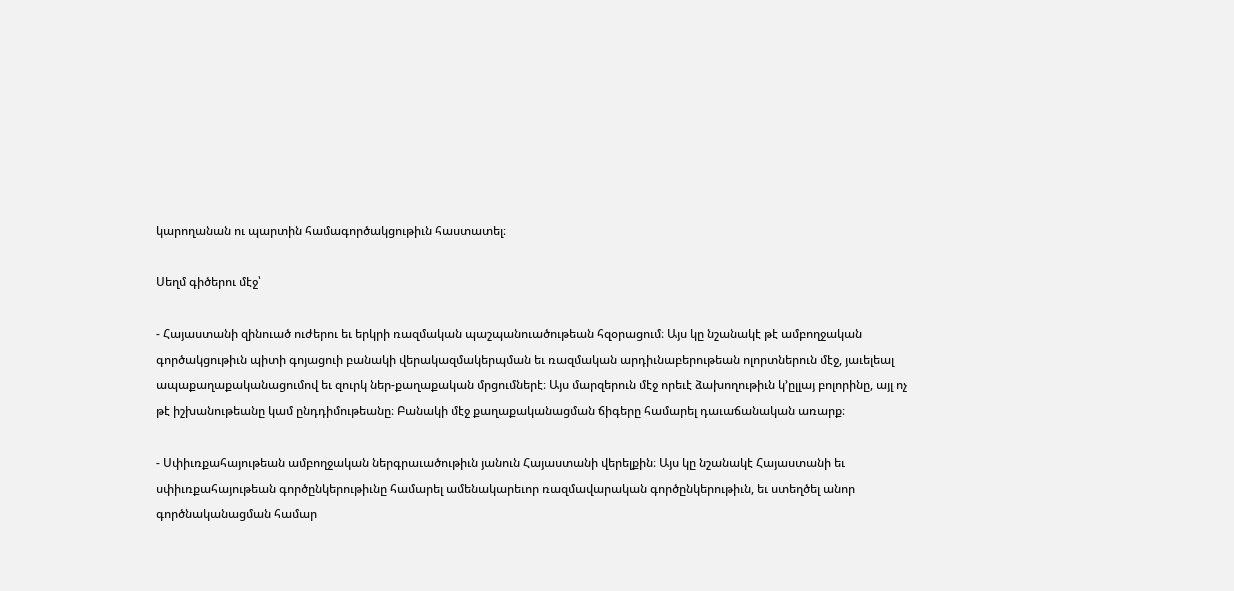կարողանան ու պարտին համագործակցութիւն հաստատել։

Սեղմ գիծերու մէջ՝

- Հայաստանի զինուած ուժերու եւ երկրի ռազմական պաշպանուածութեան հզօրացում։ Այս կը նշանակէ թէ ամբողջական գործակցութիւն պիտի գոյացուի բանակի վերակազմակերպման եւ ռազմական արդիւնաբերութեան ոլորտներուն մէջ, յաւելեալ ապաքաղաքականացումով եւ զուրկ ներ-քաղաքական մրցումներէ։ Այս մարզերուն մէջ որեւէ ձախողութիւն կ՚ըլլայ բոլորինը, այլ ոչ թէ իշխանութեանը կամ ընդդիմութեանը։ Բանակի մէջ քաղաքականացման ճիգերը համարել դաւաճանական առարք։

- Սփիւռքահայութեան ամբողջական ներգրաւածութիւն յանուն Հայաստանի վերելքին։ Այս կը նշանակէ Հայաստանի եւ սփիւռքահայութեան գործընկերութիւնը համարել ամենակարեւոր ռազմավարական գործընկերութիւն, եւ ստեղծել անոր գործնականացման համար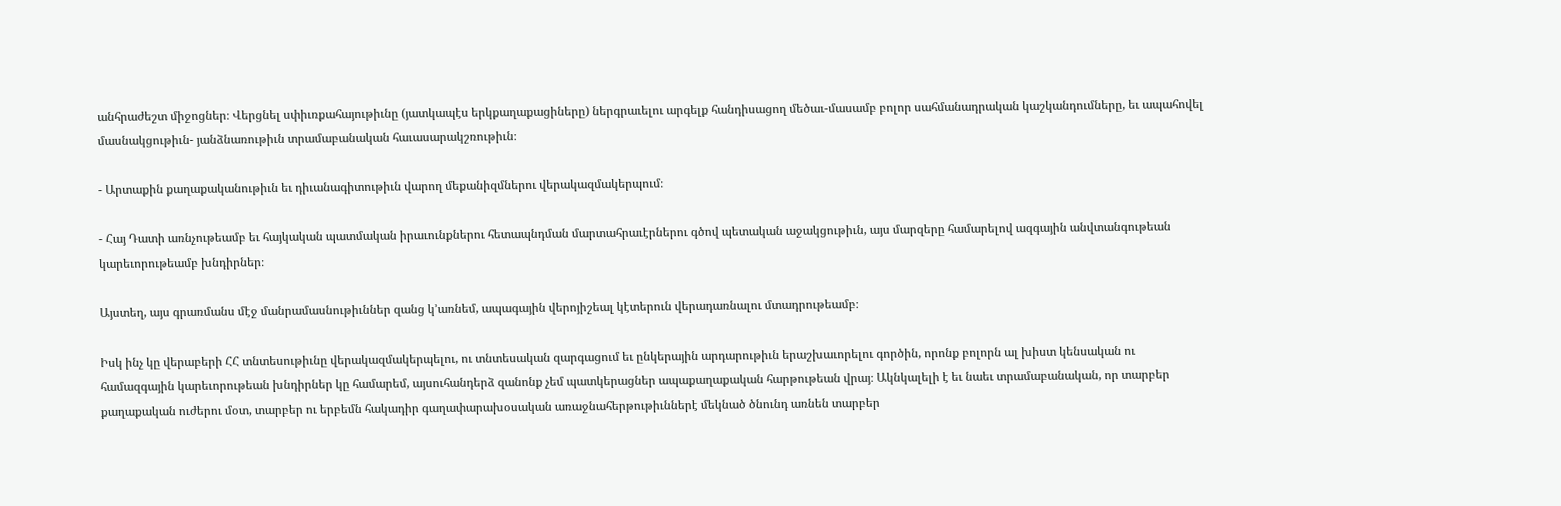անհրաժեշտ միջոցներ։ Վերցնել սփիւռքահայութիւնը (յատկապէս երկքաղաքացիները) ներգրաւելու արգելք հանդիսացող մեծաւ-մասամբ բոլոր սահմանադրական կաշկանդումները, եւ ապահովել մասնակցութիւն- յանձնառութիւն տրամաբանական հաւասարակշռութիւն։

- Արտաքին քաղաքականութիւն եւ դիւանագիտութիւն վարող մեքանիզմներու վերակազմակերպում։

- Հայ Դատի առնչութեամբ եւ հայկական պատմական իրաւունքներու հետապնդման մարտահրաւէրներու գծով պետական աջակցութիւն, այս մարզերը համարելով ազգային անվտանգութեան կարեւորութեամբ խնդիրներ։

Այստեղ, այս գրառմանս մէջ մանրամասնութիւններ զանց կ՚առնեմ, ապագային վերոյիշեալ կէտերուն վերադառնալու մտադրութեամբ։

Իսկ ինչ կը վերաբերի ՀՀ տնտեսութիւնը վերակազմակերպելու, ու տնտեսական զարգացում եւ ընկերային արդարութիւն երաշխաւորելու գործին, որոնք բոլորն ալ խիստ կենսական ու համազգային կարեւորութեան խնդիրներ կը համարեմ, այսուհանդերձ զանոնք չեմ պատկերացներ ապաքաղաքական հարթութեան վրայ։ Ակնկալելի է եւ նաեւ տրամաբանական, որ տարբեր քաղաքական ուժերու մօտ, տարբեր ու երբեմն հակադիր գաղափարախօսական առաջնահերթութիւններէ մեկնած ծնունդ առնեն տարբեր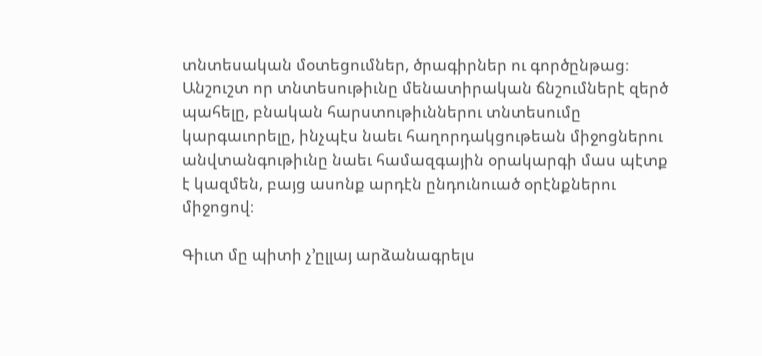տնտեսական մօտեցումներ, ծրագիրներ ու գործընթաց։ Անշուշտ որ տնտեսութիւնը մենատիրական ճնշումներէ զերծ պահելը, բնական հարստութիւններու տնտեսումը կարգաւորելը, ինչպէս նաեւ հաղորդակցութեան միջոցներու անվտանգութիւնը նաեւ համազգային օրակարգի մաս պէտք է կազմեն, բայց ասոնք արդէն ընդունուած օրէնքներու միջոցով։

Գիւտ մը պիտի չ՚ըլլայ արձանագրելս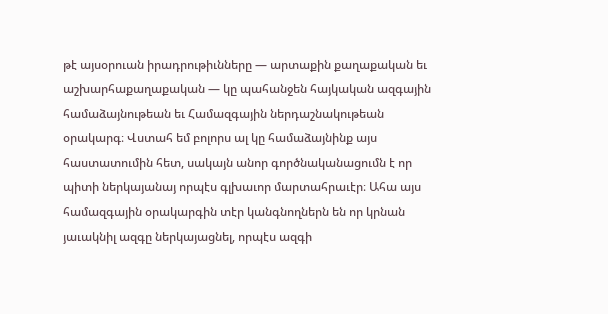թէ այսօրուան իրադրութիւնները — արտաքին քաղաքական եւ աշխարհաքաղաքական — կը պահանջեն հայկական ազգային համաձայնութեան եւ Համազգային ներդաշնակութեան օրակարգ։ Վստահ եմ բոլորս ալ կը համաձայնինք այս հաստատումին հետ, սակայն անոր գործնականացումն է որ պիտի ներկայանայ որպէս գլխաւոր մարտահրաւէր։ Ահա այս համազգային օրակարգին տէր կանգնողներն են որ կրնան յաւակնիլ ազգը ներկայացնել, որպէս ազգի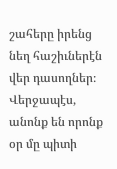շահերը իրենց նեղ հաշիւներէն վեր դասողներ։ Վերջապէս, անոնք են որոնք օր մը պիտի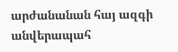արժանանան հայ ազգի անվերապահ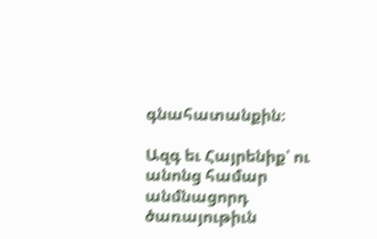գնահատանքին։

Ազգ եւ Հայրենիք՝ ու անոնց համար անմնացորդ ծառայութիւն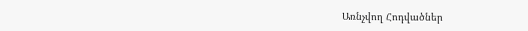Առնչվող Հոդվածներ